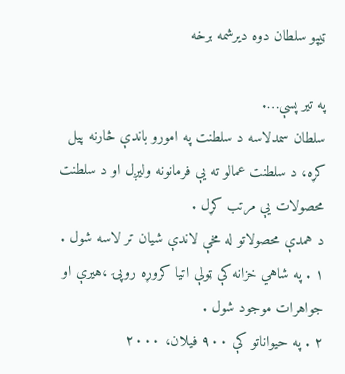ټیپو سلطان دوه دیرشمه برخه

په تیر پسې….
سلطان سمدلاسه د سلطنت په امورو باندې څارنه پیل کړه، د سلطنت عمالو ته یې فرمانونه ولیږل او د سلطنت محصولات یې مرتب کړل .
د همدې محصولاتو له مخې لاندې شیان تر لاسه شول .
۱ . په شاهي خزانه کې ټولې اتیا کروړه روپۍ ،هیرې او جواهرات موجود شول .
۲ . په حیواناتو کې ۹۰۰ فیلان، ۲۰۰۰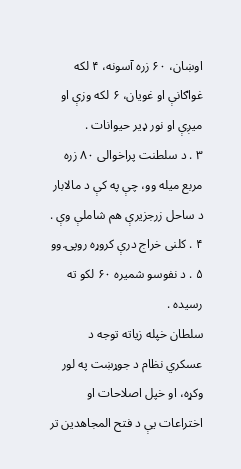اوښان، ۶۰ زره آسونه، ۴ لکه غواګانې او غویان، ۶ لکه وزې او میږې او نور ډیر حیوانات .
۳ . د سلطنت پراخوالی ۸۰ زره مربع میله وو، چې په کې د مالابار د ساحل زرجزیرې هم شاملې وې .
۴ . کلنی خراج درې کروړه روپۍ وو
۵ . د نفوسو شمیره ۶۰ لکو ته رسیده .
سلطان خپله زیاته توجه د عسکري نظام د جوړښت په لور وکړه، او خپل اصلاحات او اختراعات یې د فتح المجاهدین تر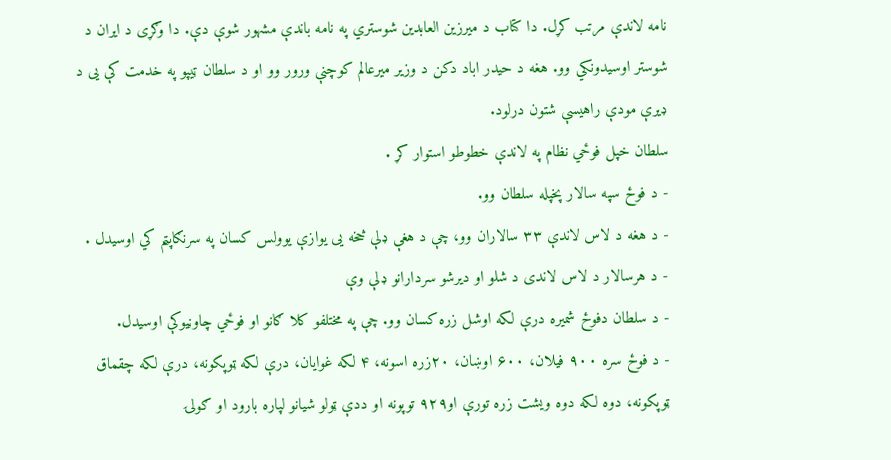نامه لاندې مرتب کړل. دا کتاب د میرزین العابدین شوستري په نامه باندې مشهور شوې دې. دا وګړی د ایران د شوستر اوسیدونکي وو. هغه د حیدر اباد دکن د وزیر میرعالم کوچنې ورور وو او د سلطان ټيپو په خدمت کې یی د ډیرې مودې راهیسې شتون درلود.
سلطان خپل فوځي نظام په لاندې خطوطو استوار کړ .
- د فوځ سپه سالار پخپله سلطان وو.
- د هغه د لاس لاندې ۳۳ سالاران وو، چې د هغې ډلې څخه یی یوازې یوولس کسان په سرنګاپټم کي اوسیدل .
- د هرسالار د لاس لاندی د شلو او دیرشو سردارانو ډلې وې
- د سلطان دفوځ شمیره درې لکه اوشل زره کسان وو. چې په مختلفو کلا ګانو او فوځي چاوڼیوکې اوسیدل.
- د فوځ سره ۹۰۰ فیلان، ۶۰۰ اوښان، ۲۰زره اسونه، ۴ لکه غوایان، درې لکه ټوپکونه، درې لکه چقماق ټوپکونه، دوه لکه دوه ویشت زره تورې او۹۲۹ توپونه او ددې ټولو شیانو لپاره بارود او ګولۍ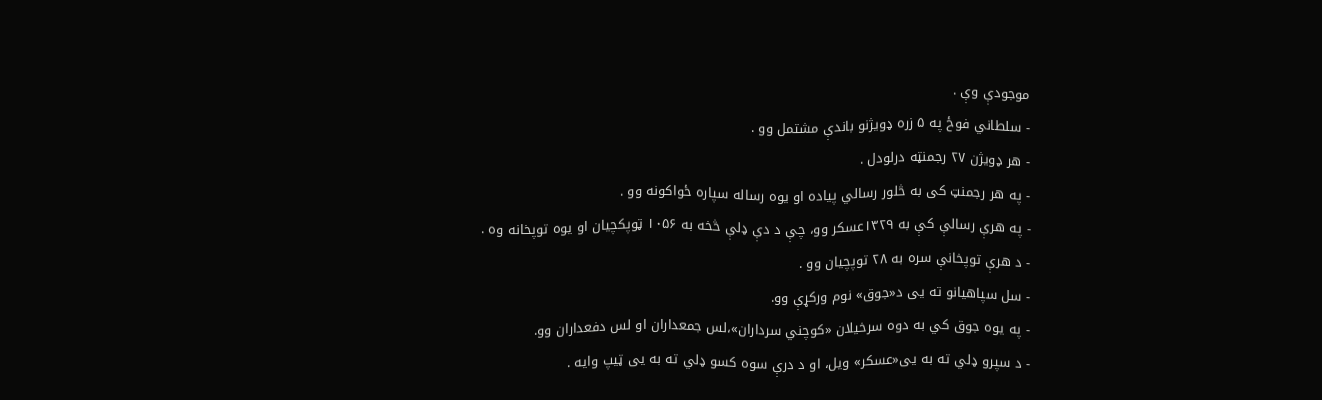موجودې وې .
- سلطاني فوځ په ۵ زره ډویژنو باندې مشتمل وو .
- هر ډویژن ۲۷ رجمنټه درلودل .
- په هر رجمنټ کی به څلور رسالي پیاده او یوه رساله سپاره ځواکونه وو .
- په هرې رسالې کې به ۱۳۲۹عسکر وو، چې د دې ډلې څخه به ۱۰۵۶ ټوپکچیان او یوه توپخانه وه .
- د هرې توپخانې سره به ۲۸ توپچیان وو .
- سل سپاهیانو ته یی د«جوق» نوم ورکړې وو.
- په یوه جوق کي به دوه سرخیلان «کوچني سرداران»،لس جمعداران او لس دفعداران وو.
- د سپرو ډلي ته به یی«عسکر» ویل، او د درې سوه کسو ډلي ته به یی ټیپ وایه .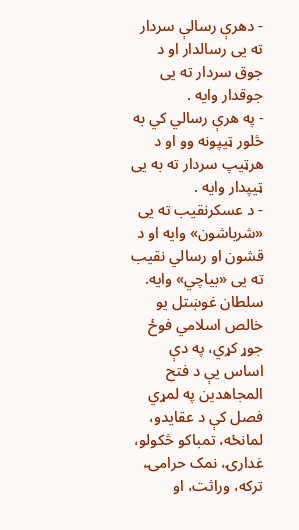- دهرې رسالې سردار ته یی رسالدار او د جوق سردار ته یی جوقدار وایه .
- په هرې رسالي کي به څلور ټيپونه وو او د هرټیپ سردار ته به یی ټیپدار وایه .
- د عسکرنقیب ته یی «شرباشون» وایه او د قشون او رسالي نقیب ته یی «بیاچي» وایه.
سلطان غوښتل یو خالص اسلامي فوځ جوړ کړي، په دې اساس یې د فتح المجاهدین په لمړي فصل کې د عقایدو، لمانځه، تمباکو څکولو، غدارۍ، نمک حرامۍ، ترکه، وراثت، او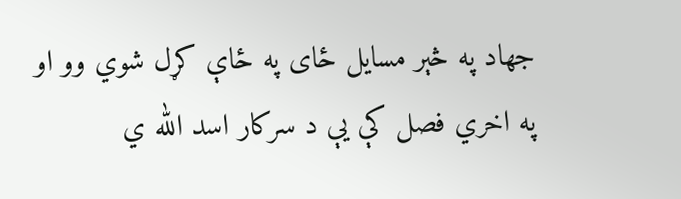جهاد په څېر مسایل ځای په ځاې کړل شوي وو او په اخري فصل کې یې د سرکار اسد الله ي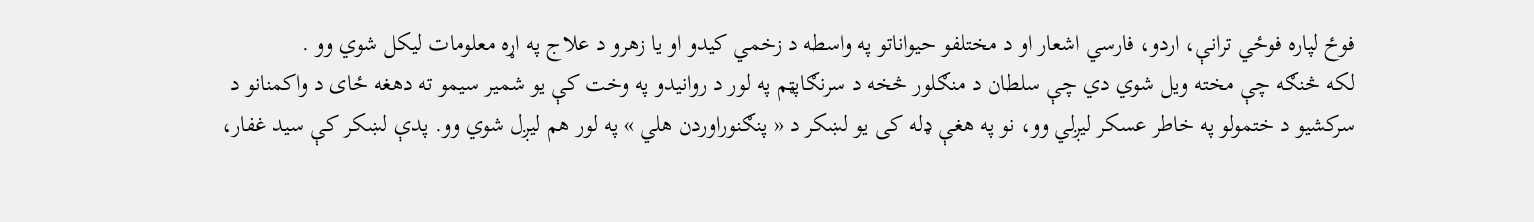فوځ لپاره فوځي ترانې، اردو، فارسي اشعار او د مختلفو حیواناتو په واسطه د زخمي کیدو او یا زهرو د علاج په اړه معلومات لیکل شوي وو .
لکه څنګه چې مخته ویل شوي دي چې سلطان د منګلور څخه د سرنګاپټم په لور د روانیدو په وخت کې یو شمیر سیمو ته دهغه ځای د واکمنانو د سرکشیو د ختمولو په خاطر عسکر لیږلي وو، نو په هغې ډله کی یو لښکر د « پنګنوراوردن هلي » په لور هم لیږل شوي وو. پدې لښکر کې سید غفار،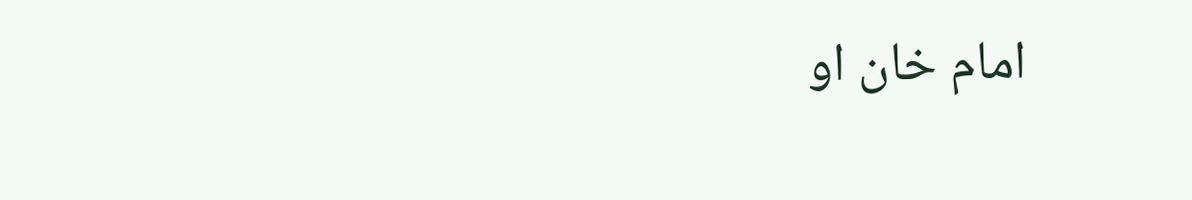امام خان او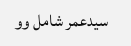سیدعمر شامل وو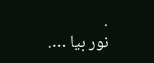.
نور بیا ….